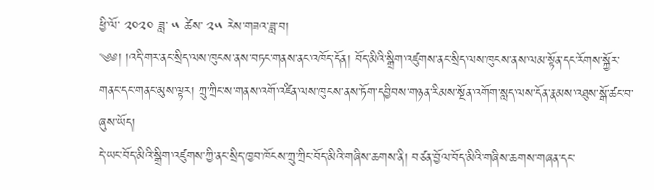ཕྱི་ལོ་ ༢༠༢༠ ཟླ་ ༥ ཚེས་ ༢༥ རེས་གཟའ་ཟླ་བ།
༄༅། །འདི་གར་ནང་སྲིད་ལས་ཁུངས་ནས་བཏང་གནས་ནང་འཁོད་དོན། བོད་མིའི་སྒྲིག་འཛུགས་ནང་སྲིད་ལས་ཁུངས་ནས་ལམ་སྟོན་དང་རོགས་སྐྱོར་གནང་དང་གནང་མུས་ལྟར། ཀྲུ་ཀྲིང་ས་གནས་འགོ་འཛིན་ལས་ཁུངས་ནས་ཏོག་དབྱིབས་གཉན་རིམས་སྔོན་འགོག་སླད་ལས་དོན་རྣམས་འཐུས་སྒོ་ཚང་བ་ཞུས་ཡོད།
དེ་ཡང་བོད་མིའི་སྒྲིག་འཛུགས་ཀྱི་ནང་སྲིད་ཁྱབ་ཁོངས་ཀྲུ་ཀྲིང་བོད་མིའི་གཞིས་ཆགས་ནི། བཙན་བྱོལ་བོད་མིའི་གཞིས་ཆགས་གཞན་དང་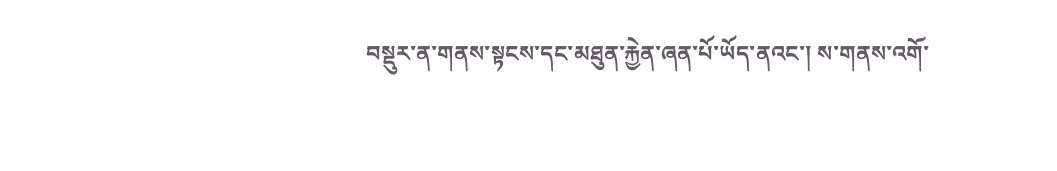བསྡུར་ན་གནས་སྟངས་དང་མཐུན་རྐྱེན་ཞན་པོ་ཡོད་ནའང་། ས་གནས་འགོ་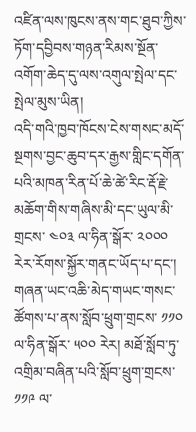འཛིན་ལས་ཁུངས་ནས་གང་ཐུབ་ཀྱིས་ཏོག་དབྱིབས་གཉན་རིམས་སྔོན་འགོག་ཆེད་དུ་ལས་འགུལ་སྤེལ་དང་སྤེལ་མུས་ཡིན།
འདི་གའི་ཁྱབ་ཁོངས་ངེས་གསང་མདོ་སྔགས་བྱང་ཆུབ་དར་རྒྱས་གླིང་དགོན་པའི་མཁན་རིན་པོ་ཆེ་ཚེ་རིང་རྡོ་རྗེ་མཆོག་གིས་གཞིས་མི་དང་ཡུལ་མི་གྲངས་ ༤༠༣ ལ་ཧིན་སྒོར་ ༢༠༠༠ རེར་རོགས་སྐྱོར་གནང་ཡོད་པ་དང་། གཞན་ཡང་འཆི་མེད་གཡང་གསང་ཚོགས་པ་ནས་སློབ་ཕྲུག་གྲངས་ ༡༡༠ ལ་ཧིན་སྒོར་ ༥༠༠ རེར། མཐོ་སློབ་ཏུ་འགྲིམ་བཞིན་པའི་སློབ་ཕྲུག་གྲངས་ ༡༡༩ ལ་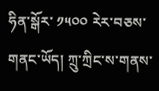ཧིན་སྒོར་ ༡༥༠༠ རེར་བཅས་གནང་ཡོད། ཀྲུ་ཀྲིང་ས་གནས་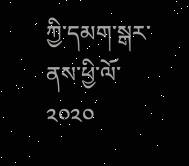ཀྱི་དམག་སྒར་ནས་ཕྱི་ལོ་ ༢༠༢༠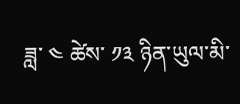ཟླ་ ༤ ཚེས་ ༡༣ ཉིན་ཡུལ་མི་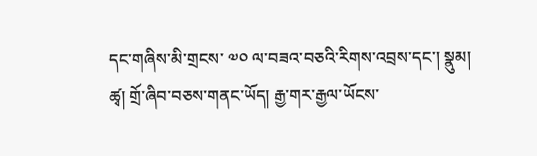དང་གཞིས་མི་གྲངས་ ༧༠ ལ་བཟའ་བཅའི་རིགས་འབྲས་དང་། སྣུམ། ཚྭ། གྲོ་ཞིབ་བཅས་གནང་ཡོད། རྒྱ་གར་རྒྱལ་ཡོངས་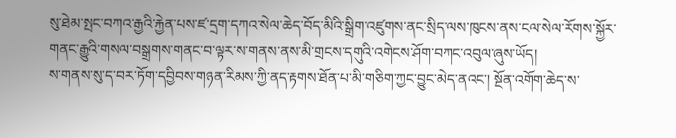སུ་ཐེམ་སྤང་བཀའ་རྒྱའི་རྐྱེན་པས་ཛ་དྲག་དཀའ་སེལ་ཆེད་བོད་མིའི་སྒྲིག་འཛུགས་ནང་སྲིད་ལས་ཁུངས་ནས་ངལ་སེལ་རོགས་སྐྱོར་གནང་རྒྱུའི་གསལ་བསྒྲགས་གནང་བ་ལྟར་ས་གནས་ནས་མི་གྲངས་དགུའི་འགེངས་ཤོག་བཀང་འབུལ་ཞུས་ཡོད།
ས་གནས་སུ་ད་བར་ཏོག་དབྱིབས་གཉན་རིམས་ཀྱི་ནད་རྟགས་ཐོན་པ་མི་གཅིག་ཀྱང་བྱུང་མེད་ནའང་། སྔོན་འགོག་ཆེད་ས་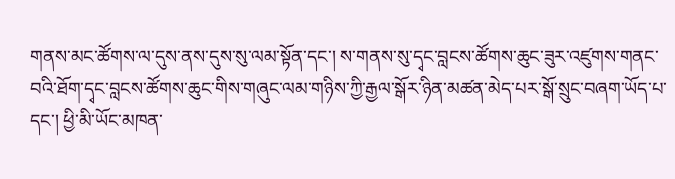གནས་མང་ཚོགས་ལ་དུས་ནས་དུས་སུ་ལམ་སྟོན་དང་། ས་གནས་སུ་དྭང་བླངས་ཚོགས་ཆུང་ཟུར་འཛུགས་གནང་བའི་ཐོག་དྭང་བླངས་ཚོགས་ཆུང་གིས་གཞུང་ལམ་གཉིས་ཀྱི་རྒྱལ་སྒོར་ཉིན་མཚན་མེད་པར་སྒོ་སྲུང་བཞག་ཡོད་པ་དང་། ཕྱི་མི་ཡོང་མཁན་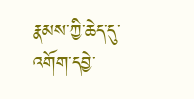རྣམས་ཀྱི་ཆེད་དུ་འགོག་དབྱེ་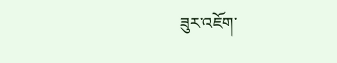ཟུར་འཇོག་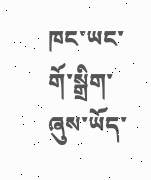ཁང་ཡང་གོ་སྒྲིག་ཞུས་ཡོད་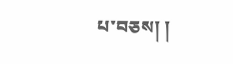པ་བཅས། །